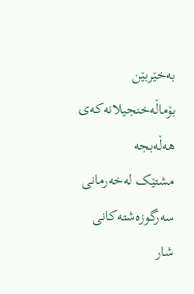به‌خێربێن بۆماڵه‌خنجیلانه‌که‌ی هه‌ڵه‌بجه‌       مشتێک له‌خه‌رمانی سه‌رگوزه‌شته‌کانی شار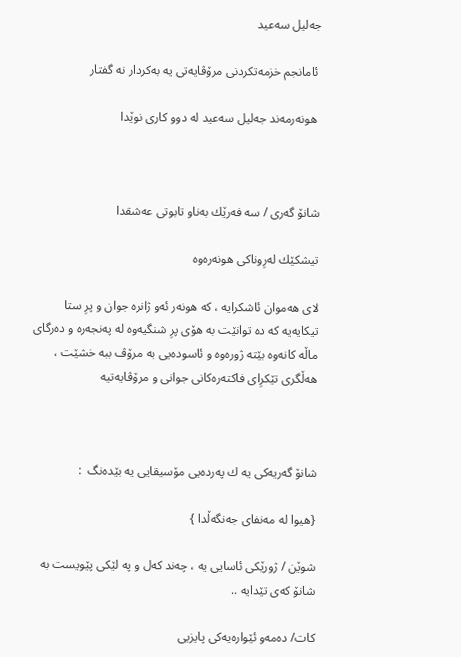جه‌لیل سه‌عید

 ئامانجم خزمه‌تكردنی مرۆڤایه‌تی یه‌ به‌كردار نه‌ گفتار

 هونه‌رمه‌ند جه‌لیل سه‌عید له‌ دوو كاری نوێدا



شانۆ گه‌ری / سه‌ فه‌رێك به‌ناو تابوتی عه‌شقدا

تیشكێك له‌رِوناكی هونه‌ره‌وه‌

لای هه‌موان ئاشكرایه‌ ، كه‌ هونه‌ر ئه‌و ژانره‌ جوان و پرِ ستا تیكایه‌یه‌ كه‌ ده‌ توانێت به‌ هۆی پرِ شنگیه‌وه‌ له‌ په‌نجه‌ره‌ و ده‌رگای ماڵه‌ كانه‌وه‌ بێته‌ ژوره‌وه‌ و ئاسوده‌یی به‌ مرۆڤ ببه‌ خشێت ، هه‌ڵگری تێكرِای فاكته‌ره‌كانی جوانی و مرۆڤایه‌تیه



شانۆ گه‌ریه‌كی یه‌ ك په‌رده‌یی مۆسیقایی یه‌ بێده‌نگ  :

{هیوا له‌ مه‌نفای جه‌نگه‌ڵدا }

شوێن / ژورێكی ئاسایی یه‌ ، چه‌ند كه‌ل و په‌ لێكی پێویست به‌ شانۆ كه‌ی تێدایه‌ ..

كات/ ده‌مه‌و ئێواره‌یه‌كی پایزیی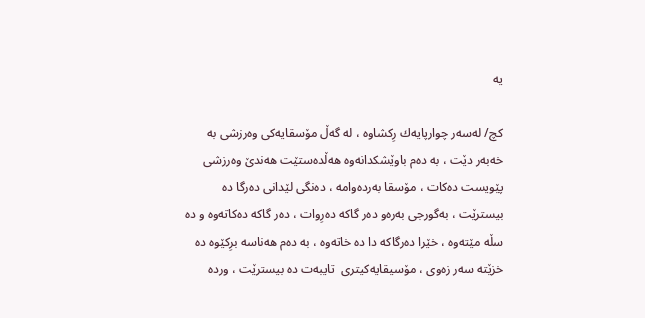یه

كچ/ له‌سه‌ر چوارپایه‌ك رِكشاوه‌ ، له‌ گه‌ڵ مۆسقایه‌كی وه‌رزشی به‌ خه‌به‌ر دێت ، به‌ ده‌م باوێشكدانه‌وه‌ هه‌ڵده‌ستێت هه‌ندێ وه‌رزشی پێویست ده‌كات ، مۆسقا به‌رده‌وامه‌ ، ده‌نگی لێدانی ده‌رگا ده‌ بیسترێت ، به‌گورجی به‌ره‌و ده‌ر گاكه‌ ده‌رِوات ، ده‌ر گاكه‌ ده‌كاته‌وه‌ و ده‌ سڵه‌ مێته‌وه‌ ، خێرا ده‌رگاكه‌ دا ده‌ خاته‌وه‌ ، به‌ ده‌م هه‌ناسه‌ برِكێوه‌ ده‌ خزێته‌ سه‌ر زه‌وی ، مۆسیقایه‌كیتری  تایبه‌ت ده‌ بیسترێت ، ورده‌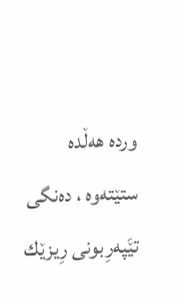ورده‌ هه‌ڵده‌ ستێته‌وه‌ ، ده‌نگی تێَپه‌رِبونی رِیزێك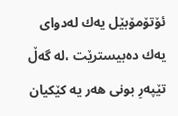ئۆتۆمۆبێل یه‌ك له‌دوای یه‌ك ده‌بیسترێت ،له‌ گه‌ڵ  تێپه‌رِ بونی هه‌ر یه‌ كێكیان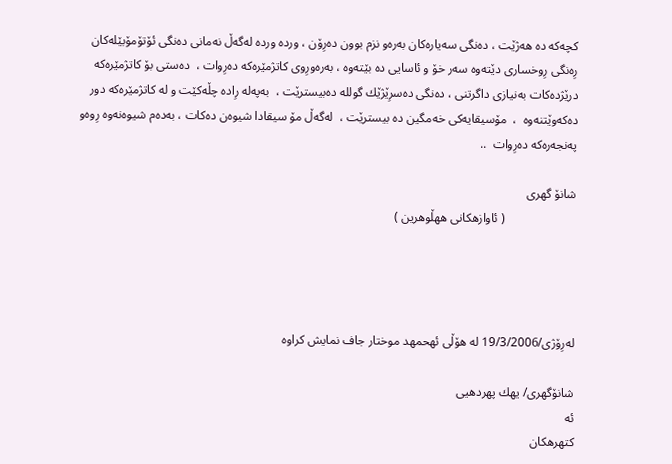كچه‌كه‌ ده‌ هه‌ژێت ، ده‌نگی سه‌یاره‌كان به‌ره‌و نزم بوون ده‌رِۆن ، ورده‌ ورده‌ له‌گه‌ڵ نه‌مانی ده‌نگی ئۆتۆمۆبێله‌كان  رِه‌نگی رِوخساری دێته‌وه‌ سه‌ر خۆ و ئاسایی ده‌ بێته‌وه‌ ، به‌ره‌ورِوی كاتژمێره‌كه‌ ده‌رِوات ،  ده‌ستی بۆ كاتژمێره‌كه‌ درێژده‌كات به‌نیازی داگرتنی ، ده‌نگی ده‌سرِێژێك گولله‌ ده‌بیسترێت ،  به‌په‌له‌ رِاده‌ چڵه‌كێت و له‌ كاتژمێره‌كه‌ دور ده‌كه‌وێتنه‌وه‌  ،  مۆسیقایه‌كی خه‌مگین ده‌ بیسترێت ،  له‌گه‌ڵ مۆ سیقادا شیوه‌ن ده‌كات ، به‌ده‌م شیوه‌نه‌وه‌ رِوه‌و په‌نجه‌ره‌كه‌ ده‌رِوات ‌ ..

شانۆ گهری
                       ( ئاوازهكانی ههڵوهرین )




له‌رِۆژی/19/3/2006 له‌ هۆڵی ئهحمهد موختار جاف نمایش كراوه

شانۆگهری/ یهك پهردهیی
ئه
كتهرهكان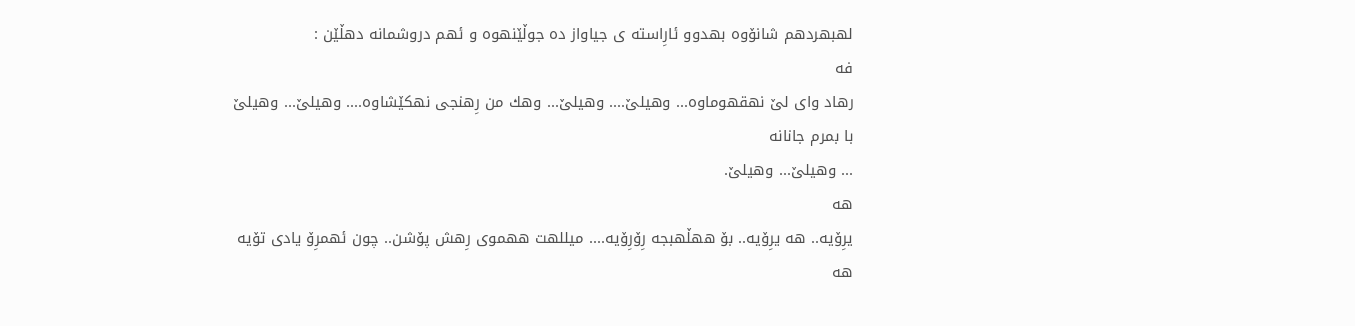لهبهردهم شانۆوه بهدوو ئارِاسته ی جیاواز ده جوڵێنهوه و ئهم دروشمانه دهڵێن :
فه
رهاد وای لێ نهقهوماوه... وهیلێ.... وهیلێ... وهك من رِهنجی نهكێشاوه.... وهیلێ... وهیلێ
با بمرم جانانه
... وهیلێ... وهیلێ.
هه
یرِۆیه.. هه یرِۆیه.. بۆ ههڵهبجه رِۆرِۆیه.... میللهت ههموی رِهش پۆشن.. چون ئهمرِۆ یادی تۆیه
هه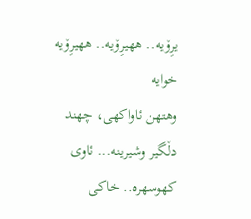یرِۆیه.. ههیرِۆیه.. ههیرِۆیه
خوایه
وهتهن ئاواكهی، چهند دڵگیر وشیرینه... ئاوی كهوسهره.. خاكی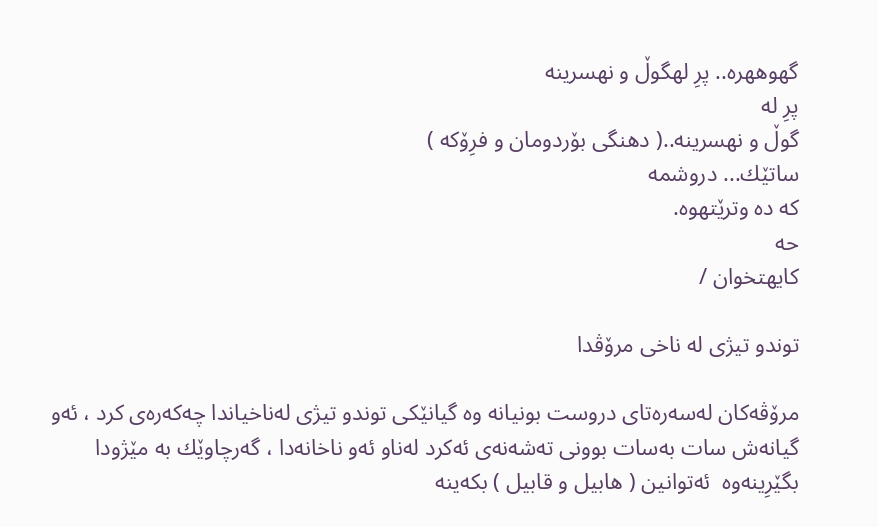گهوههره.. پرِ لهگوڵ و نهسرینه
پرِ له
گوڵ و نهسرینه..( دهنگی بۆردومان و فرِۆكه )
ساتێك... دروشمه
كه ده وترێتهوه.
حه
كایهتخوان /

توندو تیژی له‌ ناخی مرۆڤدا

مرۆڤه‌كان له‌سه‌ره‌تای دروست بونیانه‌ وه‌ گیانێكی توندو تیژی له‌ناخیاندا چه‌كه‌ره‌ی كرد ، ئه‌و گیانه‌ش سات به‌سات بوونی ته‌شه‌نه‌ی ئه‌كرد له‌ناو ئه‌و ناخانه‌دا ، گه‌رچاوێك به‌ مێژودا بگێرِینه‌وه‌  ئه‌توانین ( هابیل و قابیل ) بكه‌ینه‌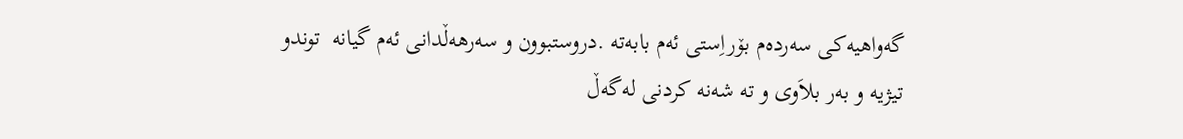گه‌واهیه‌كی سه‌رده‌م بۆراِستی ئه‌م بابه‌ته‌ .دروستبوون و سه‌رهه‌ڵدانی ئه‌م گیانه‌  توندو تیژیه‌ و به‌ر بلاَوی و ته‌ شه‌نه‌ كردنی له‌گه‌ڵ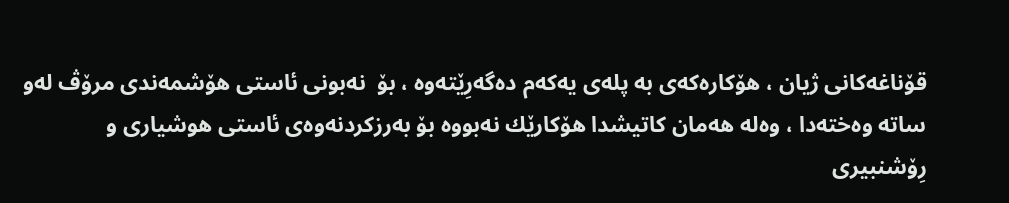قۆناغه‌كانی ژیان ، هۆكاره‌كه‌ی به‌ پله‌ی یه‌كه‌م ده‌گه‌رِێته‌وه‌ ، بۆ  نه‌بونی ئاستی هۆشمه‌ندی مرۆڤ له‌و ساته‌ وه‌خته‌دا ، وه‌له‌ هه‌مان كاتیشدا هۆكارێك نه‌بووه‌ بۆ به‌رزكردنه‌وه‌ی ئاستی هوشیاری و رِۆشنبیری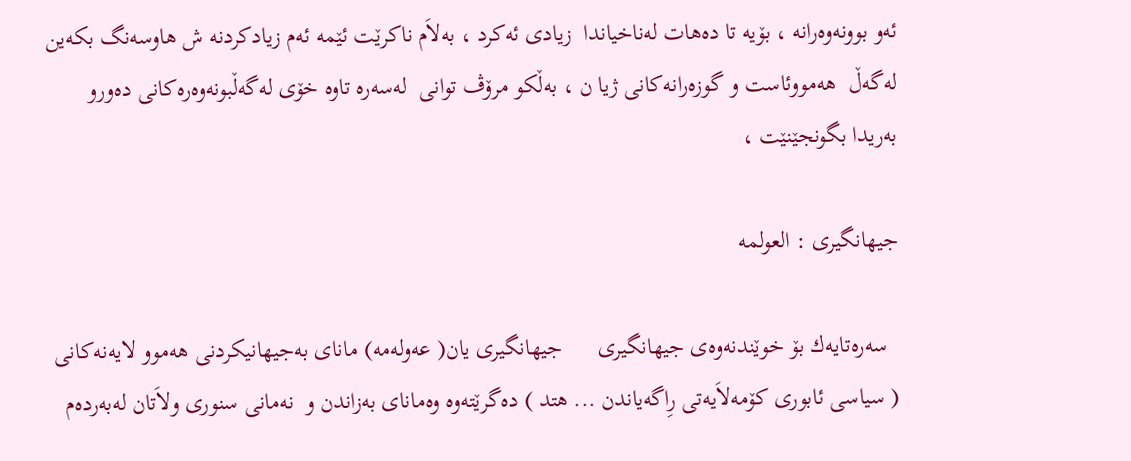ئه‌و بوونه‌وه‌رانه‌ ، بۆیه‌ تا ده‌هات له‌ناخیاندا  زیادی ئه‌كرد ، به‌لاَم ناكرێت ئێمه‌ ئه‌م زیادكردنه‌ ش هاوسه‌نگ بكه‌ین له‌گه‌ڵ  هه‌مووئاست و گوزه‌رانه‌كانی ژیا ن ، به‌ڵكو مرۆڤ توانی  له‌سه‌ره‌ تاوه‌ خۆی له‌گه‌ڵبونه‌وه‌ره‌كانی ده‌ورو به‌ریدا بگونجێنێت ،

جیهانگیری : العولمه

  سه‌ره‌تایه‌ك بۆ خوێندنه‌وه‌ی جیهانگیری      جیهانگیری یان( عه‌وله‌مه‌) مانای به‌جیهانیكردنی هه‌موو لایه‌نه‌كانی ( سیاسی ئابوری كۆمه‌لاَیه‌تی رِاگه‌یاندن ... هتد ) ده‌گرێته‌وه‌ وه‌مانای به‌زاندن و  نه‌مانی سنوری ولاَتان له‌به‌رده‌م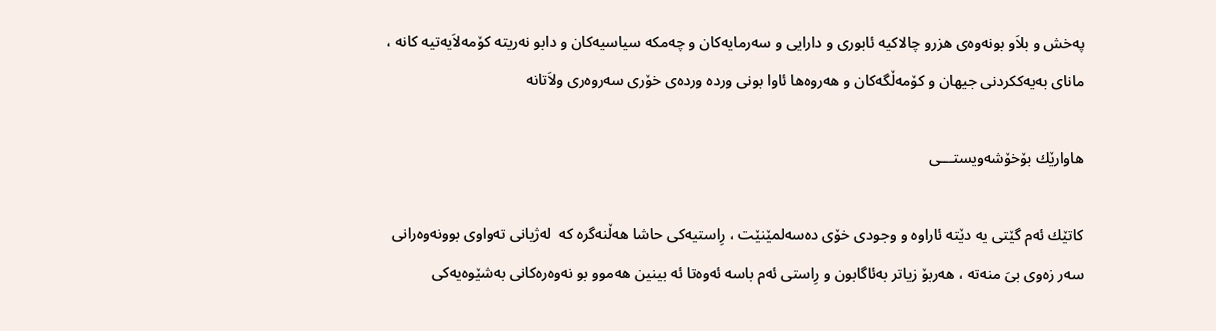په‌خش و بلاَو بونه‌وه‌ی هزرو چالاكیه‌ ئابوری و دارایی و سه‌رمایه‌كان و چه‌مكه‌ سیاسیه‌كان و دابو نه‌ریته‌ كۆمه‌لاَیه‌تیه‌ كانه‌ ، مانای به‌یه‌ككردنی جیهان و كۆمه‌ڵگه‌كان و هه‌روه‌ها ئاوا بونی ورده‌ ورده‌ی خۆری سه‌روه‌ری ولاَتانه

هاوارێك بۆخۆشه‌ویستـــى

كاتێك ئه‌م گێتى یه‌ دێته‌ ئاراوه‌ و وجودى خۆى ده‌سه‌لمێنێت ، رِاستیه‌كى حاشا هه‌ڵنه‌گره‌ كه‌  له‌ژیانى ته‌واوى بوونه‌وه‌رانى سه‌ر زه‌وى بىَ منه‌ته‌ ، هه‌ربۆ زیاتر به‌ئاگابون و رِاستى ئه‌م باسه‌ ئه‌وه‌تا ئه‌ بینین هه‌موو بو نه‌وه‌ره‌كانى به‌شێوه‌یه‌كى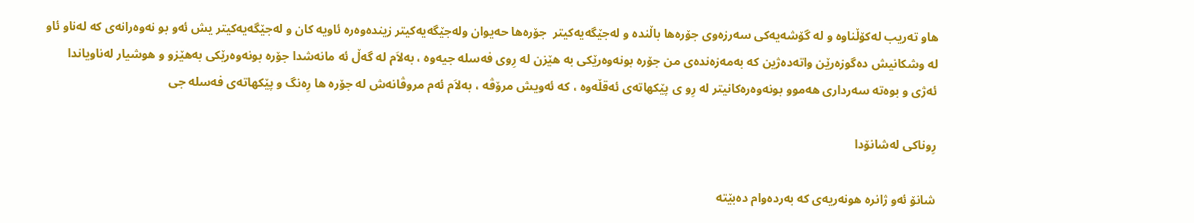هاو ته‌ریب له‌كۆڵناوه‌ و له‌ گۆشه‌یه‌كى سه‌رزه‌وى جۆره‌ها باڵنده‌ و له‌جێگه‌یه‌كیتر  جۆره‌ها حه‌یوان وله‌جێگه‌یه‌كیتر زینده‌وه‌ره‌ ئاویه‌ كان و له‌جێگه‌یه‌كیتر یش ئه‌و بو نه‌وه‌رانه‌ى كه‌ له‌ناو ئاو له‌ وشكانیش ده‌گوزه‌رێن واته‌ده‌ژین كه‌ به‌مه‌زه‌نده‌ى من جۆره‌ بونه‌وه‌رێكى به‌ هێزن له‌ رِوى فه‌سله‌ جیه‌وه‌ ، به‌لاَم له‌ گه‌ڵ ئه‌ مانه‌شدا جۆره‌ بونه‌وه‌رێكى به‌هێزو و هوشیار له‌ناویاندا ئه‌ژى و بوه‌ته‌ سه‌ردارى هه‌موو بونه‌وه‌ره‌كانیتر له‌ رِو ى پێكهاته‌ى ئه‌قڵه‌وه‌ ، كه‌ ئه‌ویش مرۆڤه‌ ، به‌لاَم ئه‌م مروڤانه‌ش له‌ جۆره‌ ها رِه‌نگ و پێكهاته‌ى فه‌سله‌ جى

رِوناكى له‌شانۆدا

شانۆ ئه‌و ژانره‌ هونه‌ریه‌ى كه‌ به‌رده‌وام ده‌بێته‌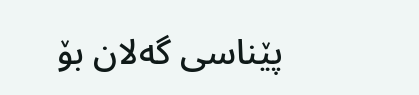پێناسى گه‌لان بۆ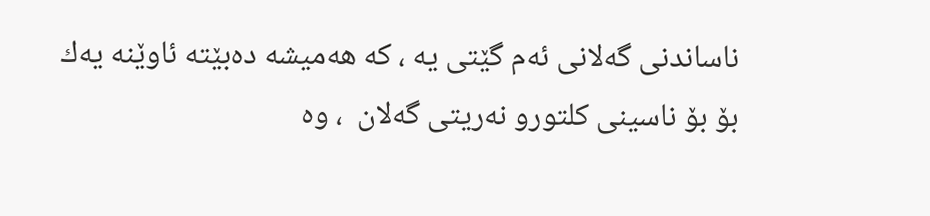ناساندنى گه‌لانى ئه‌م گێتى یه‌ ، كه‌ هه‌میشه‌ ده‌بێته‌ ئاوێنه‌ یه‌ك بۆ بۆ ناسینى كلتورو نه‌ریتى گه‌لان  ، وه‌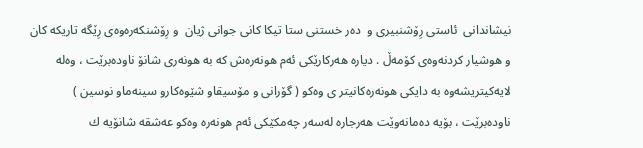نیشاندانى  ئاستى رِۆشنبیرى و  ده‌ر خستنى ستا تیكا كانى جوانى ژیان  و رِۆشنكه‌ره‌وه‌ى رِێگه‌ تاریكه‌ كان و هوشیار كردنه‌وه‌ى كۆمه‌ڵ . دیاره‌ هه‌ركارێكى ئه‌م هونه‌ره‌ش كه‌ به‌ هونه‌رى شانۆ ناوده‌برێت ، وه‌له‌ لایه‌كیتریشه‌وه‌ به‌ دایكى هونه‌ره‌كانیتر ى وه‌كو ( گۆرانى و مۆسیقاو شێوه‌كارو سینه‌ماو نوسین ) ناوده‌برێت ، بۆیه‌ ده‌مانه‌وێت هه‌رجاره‌ له‌سه‌ر چه‌مكێكى ئه‌م هونه‌ره‌ وه‌كو عه‌شقه‌ شانۆیه‌ ك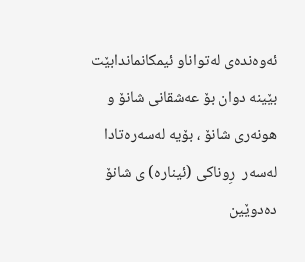ئه‌وه‌نده‌ى له‌تواناو ئیمكانماندابێت بێینه‌ دوان بۆ عه‌شقانى شانۆ و هونه‌رى شانۆ ، بۆیه‌ له‌سه‌ره‌تادا له‌سه‌ر  رِوناكى (ئیناره‌) ى شانۆ ده‌دوێین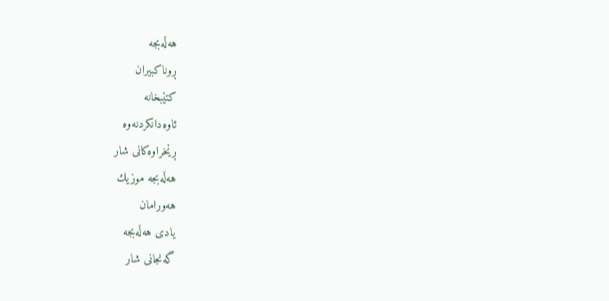هه‌ڵه‌بجه‌
ڕوناکبیران
كتێبخانه‌
ئاوه‌دانکردنه‌وه‌
ڕێخراوه‌کانی شار
هه‌ڵه‌بجه‌ موزیك
هه‌ورامان
یادی هه‌ڵه‌بجه‌
گه‌نجانی شار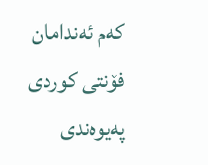که‌م ئه‌ندامان
فۆنتی کوردی
په‌یوه‌ندی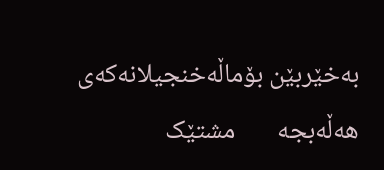به‌خێربێن بۆماڵه‌خنجیلانه‌که‌ی هه‌ڵه‌بجه‌       مشتێک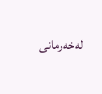له‌خه‌رمانی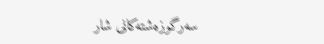سه‌رگوزه‌شته‌کانی شار